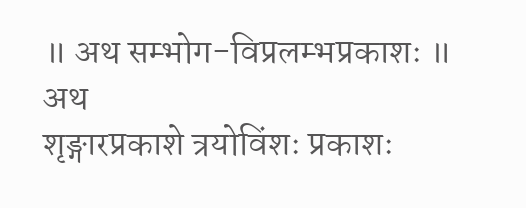॥ अथ सम्भोग-विप्रलम्भप्रकाशः ॥
अथ
शृङ्गारप्रकाशे त्रयोविंशः प्रकाशः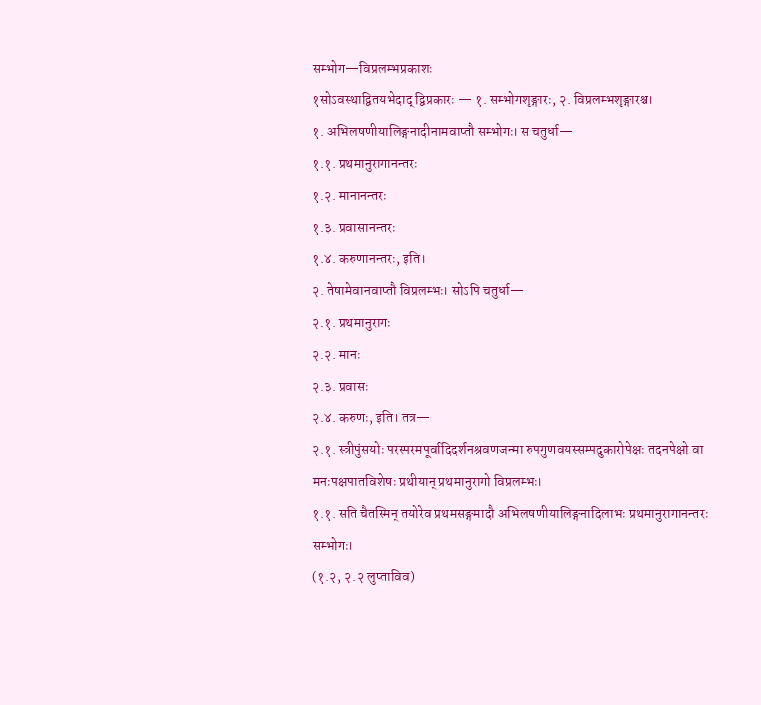सम्भोग—विप्रलम्भप्रकाशः
१सोऽवस्थाद्वितयभेदाद् द्विप्रकारः — १. सम्भोगशृङ्गारः, २. विप्रलम्भशृङ्गारश्च।
१. अभिलषणीयालिङ्गनादीनामवाप्‍तौ सम्भोगः। स चतुर्धा—
१.१. प्रथमानुरागानन्तरः
१.२. मानानन्तरः
१.३. प्रवासानन्तरः
१.४. करुणानन्तरः, इति।
२. तेषामेवानवाप्‍तौ विप्रलम्भः। सोऽपि चतुर्धा—
२.१. प्रथमानुरागः
२.२. मानः
२.३. प्रवासः
२.४. करुणः, इति। तत्र—
२.१. स्त्रीपुंसयोः परस्परमपूर्वादिदर्शनश्रवणजन्मा रुपगुणवयस्सम्पदुकारोपेक्षः तदनपेक्षो वा मनःपक्षपातविशेषः प्रथीयान् प्रथमानुरागो विप्रलम्भः।
१.१. सति चैतस्मिन् तयोरेव प्रथमसङ्गमादौ अभिलषणीयालिङ्गनादिलाभः प्रथमानुरागानन्तरः सम्भोगः।
(१.२, २.२ लुप्‍ताविव)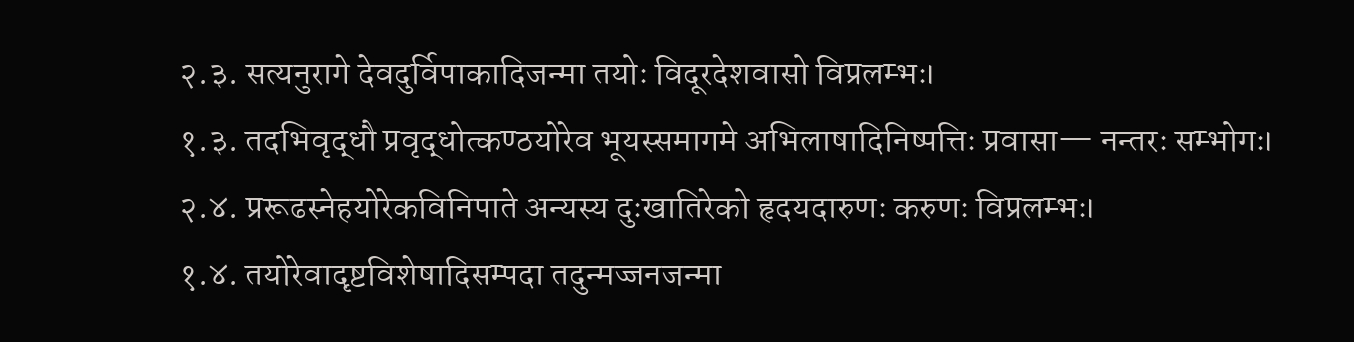२.३. सत्यनुरागे देवदुर्विपाकादिजन्मा तयोः विदूरदेशवासो विप्रलम्भः।
१.३. तदभिवृद्धौ प्रवृद्धोत्कण्ठयोरेव भूयस्समागमे अभिलाषादिनिष्पत्तिः प्रवासा— नन्तरः सम्भोगः।
२.४. प्ररूढस्‍नेहयोरेकविनिपाते अन्यस्य दुःखातिरेको हृदयदारुणः करुणः विप्रलम्भः।
१.४. तयोरेवादृष्टविशेषादिसम्पदा तदुन्मज्जनजन्मा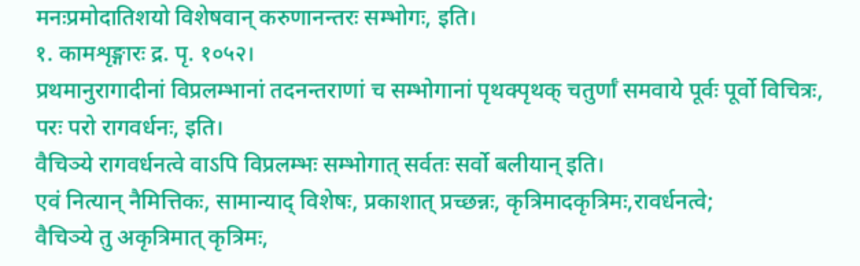मनःप्रमोदातिशयो विशेषवान् करुणानन्तरः सम्भोगः, इति।
१. कामशृङ्गारः द्र. पृ. १०५२।
प्रथमानुरागादीनां विप्रलम्भानां तदनन्तराणां च सम्भोगानां पृथक्पृथक् चतुर्णाँ समवाये पूर्वः पूर्वो विचित्रः, परः परो रागवर्धनः, इति।
वैचिञ्ये रागवर्धनत्वे वाऽपि विप्रलम्भः सम्भोगात् सर्वतः सर्वो बलीयान् इति।
एवं नित्यान् नैमित्तिकः, सामान्याद् विशेषः, प्रकाशात् प्रच्छन्नः, कृत्रिमादकृत्रिमः,रावर्धनत्वे;
वैचिञ्ये तु अकृत्रिमात् कृत्रिमः,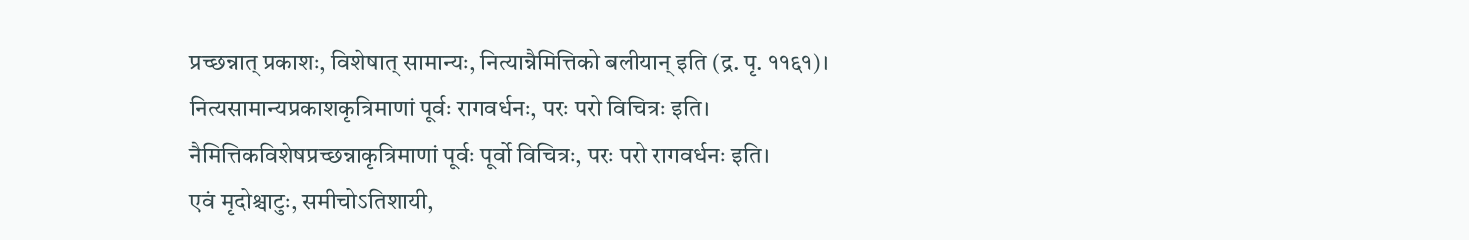प्रच्छन्नात् प्रकाशः, विशेषात् सामान्यः, नित्यान्नैमित्तिको बलीयान् इति (द्र. पृ. ११६१)।
नित्यसामान्यप्रकाशकृत्रिमाणां पूर्वः रागवर्धनः, परः परो विचित्रः इति।
नैमित्तिकविशेषप्रच्छन्नाकृत्रिमाणां पूर्वः पूर्वो विचित्रः, परः परो रागवर्धनः इति।
एवं मृदोश्चाटुः, समीचोऽतिशायी,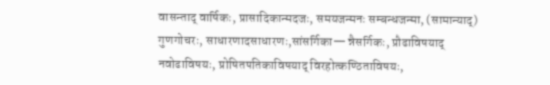वासन्ताद् वार्षिकः, प्रासादिकान्मदजः, समयजन्मनः सम्बन्धजन्मा, (सामान्याद्) गुणगोचरः, साधारणादसाधारणः,सांसर्गिका— न्नैसर्गिकः, प्रौढाविषयाद् नवोढाविषयः, प्रोषितपतिकाविषयाद् विरहोत्कण्ठिताविषयः,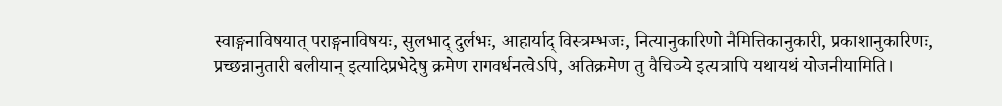स्वाङ्गनाविषयात् पराङ्गनाविषयः, सुलभाद् दुर्लभः, आहार्याद् विस्त्रम्भजः, नित्यानुकारिणो नैमित्तिकानुकारी, प्रकाशानुकारिणः, प्रच्छन्नानुतारी बलीयान् इत्यादिप्रभेदेषु क्रमेण रागवर्धनत्वेऽपि, अतिक्रमेण तु वैचिञ्ये इत्यत्रापि यथायथं योजनीयामिति।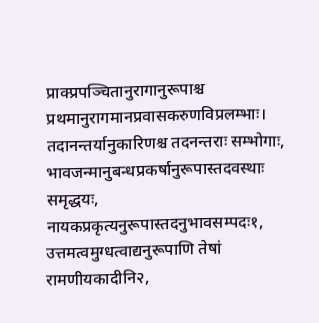प्राक्‍प्रपञ्चितानुरागानुरूपाश्च प्रथमानुरागमानप्रवासकरुणविप्रलम्भाः। तदानन्तर्यानुकारिणश्च तदनन्तराः सम्भोगाः, भावजन्मानुबन्धप्रकर्षानुरूपास्तदवस्थाः समृद्धयः, नायकप्रकृत्यनुरूपास्तदनुभावसम्पदः१, उत्तमत्वमुग्धत्वाद्यनुरूपाणि तेषां रामणीयकादीनि२,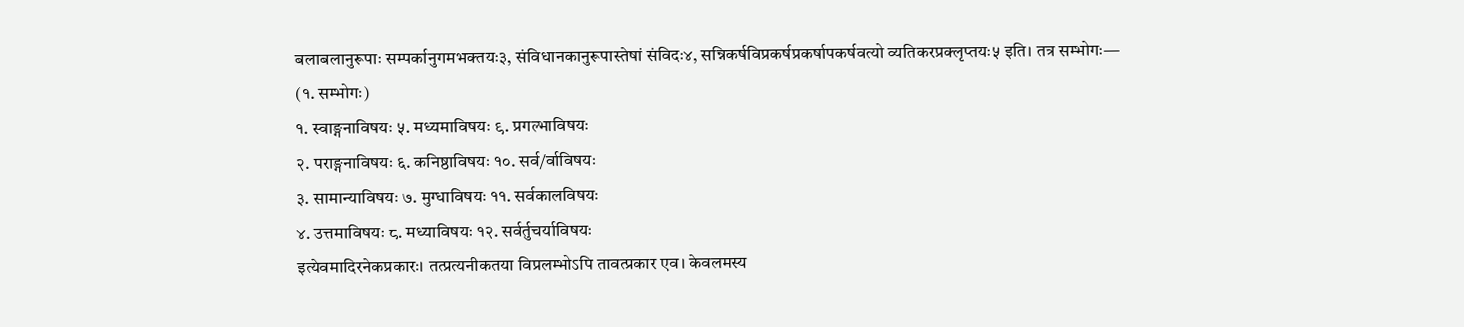बलाबलानुरूपाः सम्पर्कानुगमभक्तयः३, संविधानकानुरूपास्तेषां संविदः४, सन्निकर्षविप्रकर्षप्रकर्षापकर्षवत्यो व्यतिकरप्रक्लृप्‍तयः५ इति। तत्र सम्भोगः—
(१. सम्भोगः)
१. स्वाङ्गनाविषयः ५. मध्यमाविषयः ९. प्रगल्भाविषयः
२. पराङ्गनाविषयः ६. कनिष्ठाविषयः १०. सर्व/र्वाविषयः
३. सामान्याविषयः ७. मुग्धाविषयः ११. सर्वकालविषयः
४. उत्तमाविषयः ८. मध्याविषयः १२. सर्वर्तुचर्याविषयः
इत्येवमादिरनेकप्रकारः। तत्प्रत्यनीकतया विप्रलम्भोऽपि तावत्प्रकार एव। केवलमस्य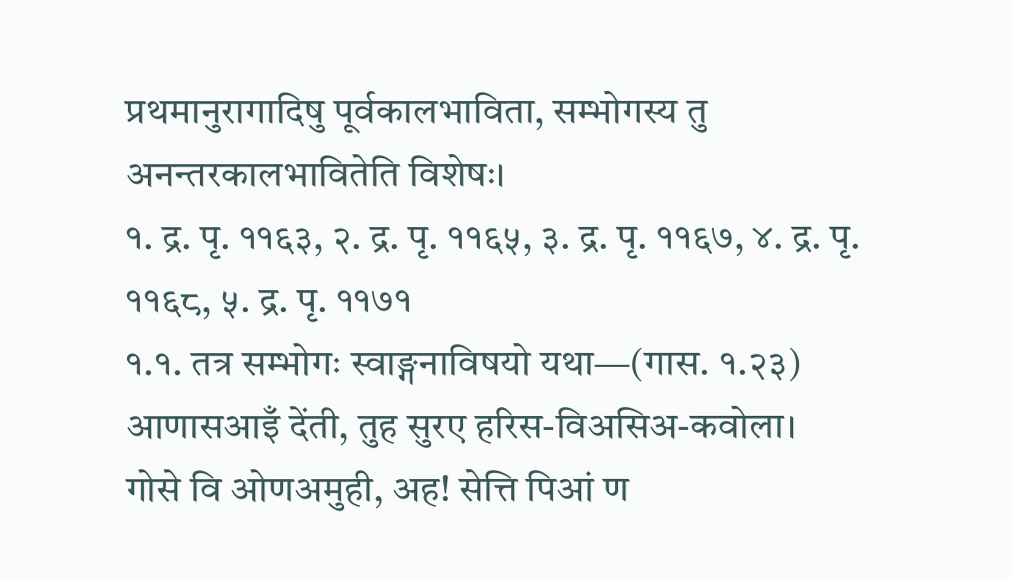प्रथमानुरागादिषु पूर्वकालभाविता, सम्भोगस्य तु अनन्तरकालभावितेति विशेषः।
१. द्र. पृ. ११६३, २. द्र. पृ. ११६५, ३. द्र. पृ. ११६७, ४. द्र. पृ. ११६८, ५. द्र. पृ. ११७१
१.१. तत्र सम्भोगः स्वाङ्गनाविषयो यथा—(गास. १.२३)
आणासआइँ देंती, तुह सुरए हरिस-विअसिअ-कवोला।
गोसे वि ओणअमुही, अह! सेत्ति पिआं ण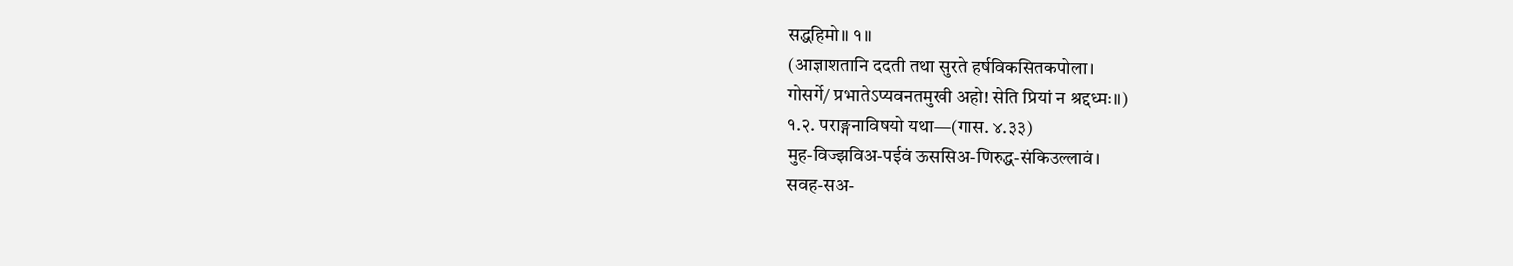सद्धहिमो॥ १॥
(आज्ञाशतानि ददती तथा सुरते हर्षविकसितकपोला।
गोसर्गे/ प्रभातेऽप्यवनतमुखी अहो! सेति प्रियां न श्रद्दध्मः॥)
१.२. पराङ्गनाविषयो यथा—(गास. ४.३३)
मुह-विज्झविअ-पईवं ऊससिअ-णिरुद्ध-संकिउल्लावं।
सवह-सअ-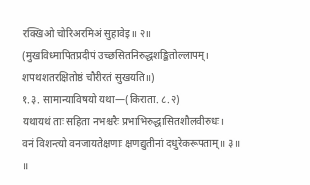रक्खिओ चोरिअरमिअं सुहावेइ॥ २॥
(मुखविध्मापितप्रदीपं उच्छसितनिरुद्धशङ्कितोल्लापम्।
शपथशतरक्षितोष्ठं चौरीरतं सुखयति॥)
१.३. सामान्याविषयो यथा—(किराता. ८.२)
यथायथं ताः सहिता नभश्चरैः प्रभाभिरुद्धासितशौलवीरुधः।
वनं विशन्त्यो वनजायतेक्षणाः क्षणद्युतीनां दधुरेकरूपताम्॥ ३॥
॥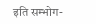इति सम्भोग-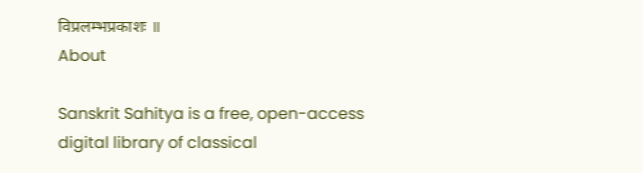विप्रलम्भप्रकाशः ॥
About

Sanskrit Sahitya is a free, open-access digital library of classical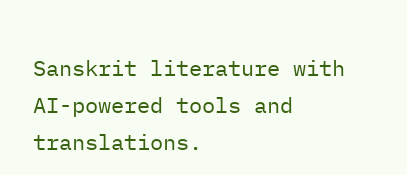Sanskrit literature with AI-powered tools and translations.